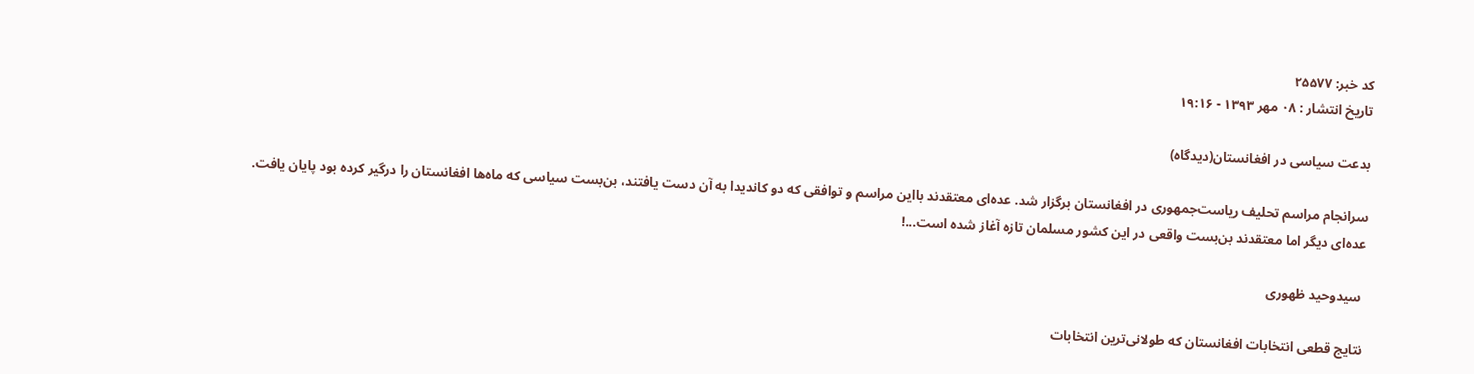کد خبر: ۲۵۵۷۷
تاریخ انتشار : ۰۸ مهر ۱۳۹۳ - ۱۹:۱۶

بدعت سیاسی در افغانستان(دیدگاه)

سرانجام مراسم تحلیف ریاست‌جمهوری در افغانستان برگزار شد. عده‌ای معتقدند بااین مراسم و توافقی که دو کاندیدا به آن دست یافتند، بن‌بست سیاسی که ماه‌ها افغانستان را درگیر کرده بود پایان یافت. عده‌ای دیگر اما معتقدند بن‌بست واقعی در این کشور مسلمان تازه آغاز شده است...!

 سیدوحید ظهوری

نتایج قطعی انتخابات افغانستان که طولانی‌ترین انتخابات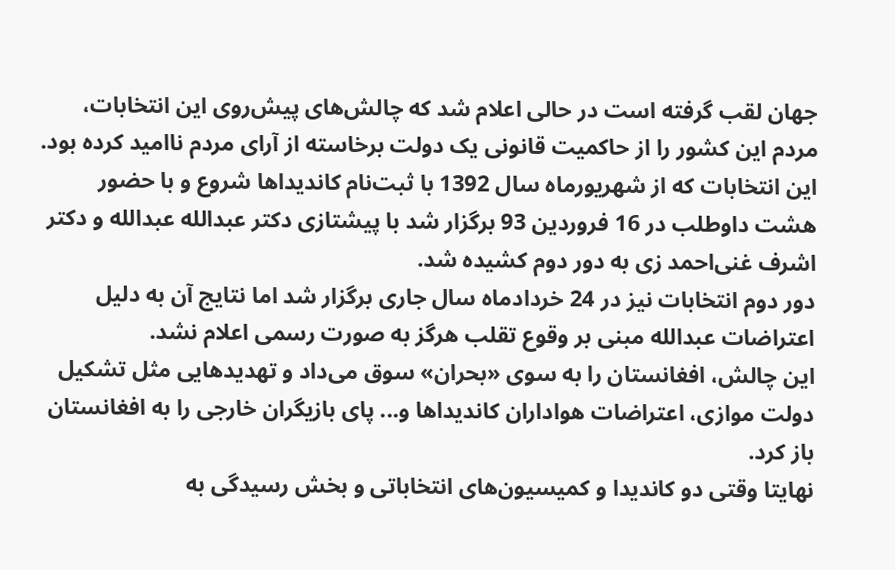جهان لقب گرفته است در حالی اعلام شد که چالش‌های پیش‌روی این انتخابات، مردم این کشور را از حاکمیت قانونی یک دولت برخاسته از آرای مردم ناامید کرده بود.
این انتخابات که از شهریورماه سال 1392 با ثبت‌نام کاندیداها شروع و با حضور هشت داوطلب در 16 فروردین 93 برگزار شد با پیشتازی دکتر عبدالله عبدالله و دکتر اشرف غنی‌احمد زی به دور دوم کشیده شد.
دور دوم انتخابات نیز در 24 خردادماه سال جاری برگزار شد اما نتایج آن به دلیل اعتراضات عبدالله مبنی بر وقوع تقلب هرگز به صورت رسمی اعلام نشد.
این چالش، افغانستان را به سوی «بحران» سوق می‌داد و تهدیدهایی مثل تشکیل دولت موازی، اعتراضات هواداران کاندیداها و... پای بازیگران خارجی را به افغانستان باز کرد.
نهایتا وقتی دو کاندیدا و کمیسیون‌های انتخاباتی و بخش رسیدگی به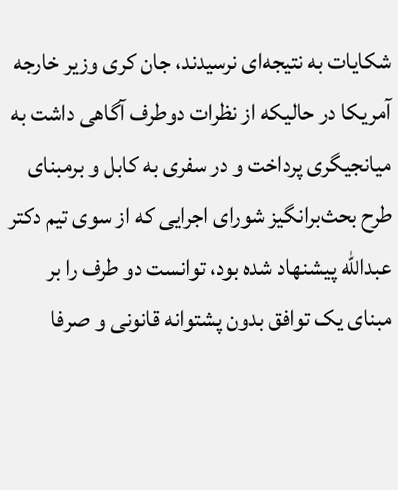شکایات به نتیجه‌ای نرسیدند، جان کری وزیر خارجه آمریکا در حالیکه از نظرات دوطرف آگاهی داشت به میانجیگری پرداخت و در سفری به کابل و برمبنای طرح بحث‌برانگیز شورای اجرایی که از سوی تیم دکتر عبدالله پیشنهاد شده بود، توانست دو طرف را بر مبنای یک توافق بدون پشتوانه قانونی و صرفا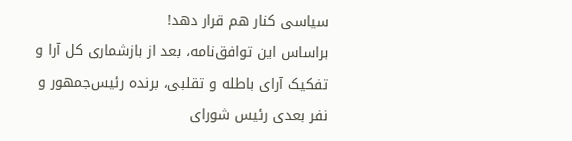سیاسی کنار هم قرار دهد!
براساس این توافق‌نامه، بعد از بازشماری کل آرا و تفکیک آرای باطله و تقلبی، برنده رئیس‌جمهور و نفر بعدی رئیس شورای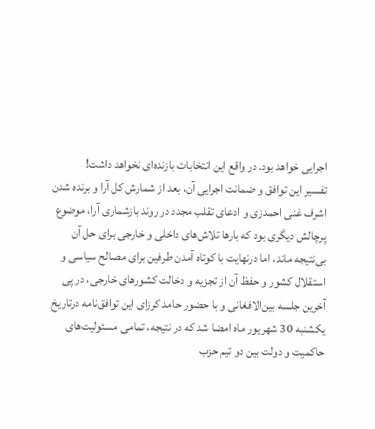اجرایی خواهد بود. در واقع این انتخابات بازنده‌ای نخواهد داشت!
تفسیر این توافق و ضمانت اجرایی آن، بعد از شمارش کل آرا و برنده شدن اشرف غنی احمد‌زی و ادعای تقلب مجدد در روند بازشماری آرا، موضوع پرچالش دیگری بود که بارها تلاش‌های داخلی و خارجی برای حل آن بی‌نتیجه ماند، اما درنهایت با کوتاه آمدن طرفین برای مصالح سیاسی و استقلال کشور و حفظ آن از تجزیه و دخالت کشورهای خارجی، در پی آخرین جلسه بین‌الافغانی و با حضور حامد کرزای این توافق‌نامه درتاریخ یکشنبه 30 شهریور ماه امضا شد که در نتیجه، تمامی مسئولیت‌های حاکمیت و دولت بین دو تیم حزب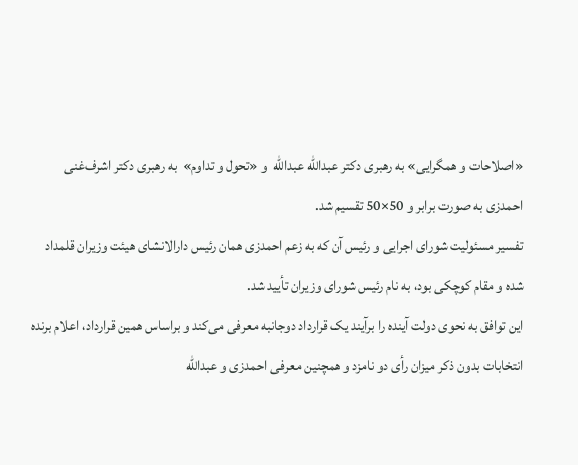«اصلاحات و همگرایی» به رهبری دکتر عبدالله عبدالله  و «تحول و تداوم»  به رهبری دکتر اشرف‌غنی احمدزی به صورت برابر و 50×50 تقسیم شد.
تفسیر مسئولیت شورای اجرایی و رئیس آن که به زعم احمدزی همان رئیس دارالانشای هیئت وزیران قلمداد شده و مقام کوچکی بود، به نام رئیس شورای وزیران تأیید شد.
این توافق به نحوی دولت آینده را برآیند یک قرارداد دوجانبه معرفی می‌کند و براساس همین قرارداد، اعلام برنده انتخابات بدون ذکر میزان رأی دو نامزد و همچنین معرفی احمدزی و عبدالله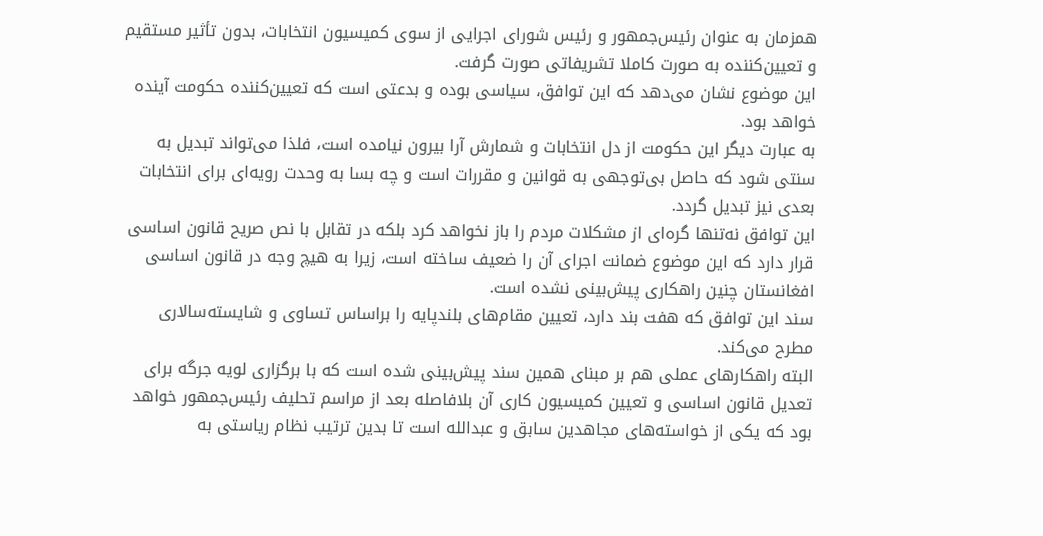همزمان به عنوان رئیس‌جمهور و رئیس شورای اجرایی از سوی کمیسیون انتخابات، بدون تأثیر مستقیم و تعیین‌کننده به صورت کاملا تشریفاتی صورت گرفت.
این موضوع نشان می‌دهد که این توافق، سیاسی بوده و بدعتی است که تعیین‌کننده حکومت آینده خواهد بود.
به عبارت دیگر این حکومت از دل انتخابات و شمارش آرا بیرون نیامده است، فلذا می‌تواند تبدیل به سنتی شود که حاصل بی‌توجهی به قوانین و مقررات است و چه بسا به وحدت رویه‌ای برای انتخابات بعدی نیز تبدیل گردد.
این توافق نه‌تنها گره‌ای از مشکلات مردم را باز نخواهد کرد بلکه در تقابل با نص صریح قانون اساسی قرار دارد که این موضوع ضمانت اجرای آن را ضعیف ساخته است، زیرا به هیچ وجه در قانون اساسی افغانستان چنین راهکاری پیش‌بینی نشده است.
سند این توافق‌ که هفت بند دارد، تعیین مقام‌های بلندپایه را براساس تساوی و شایسته‌سالاری مطرح می‌کند.
البته راهکارهای عملی هم بر مبنای همین سند پیش‌بینی شده است که با برگزاری لویه جرگه برای تعدیل قانون اساسی و تعیین کمیسیون کاری آن بلافاصله بعد از مراسم تحلیف رئیس‌جمهور خواهد بود که یکی از خواسته‌های مجاهدین سابق و عبدالله است تا بدین ترتیب نظام ریاستی به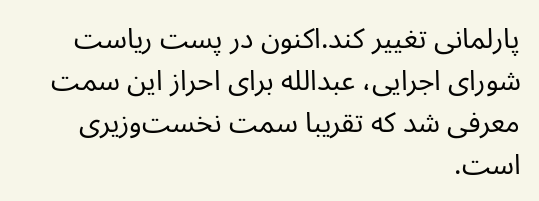پارلمانی تغییر کند.اکنون در پست ریاست شورای اجرایی، عبدالله برای احراز این سمت معرفی شد که تقریبا سمت نخست‌وزیری است.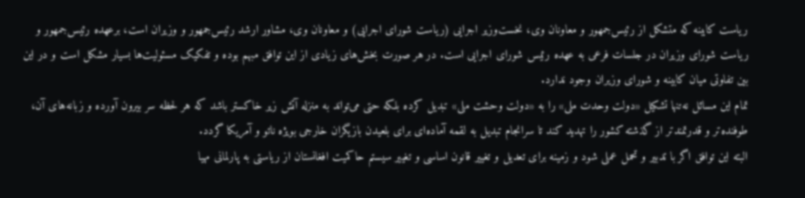ریاست کابینه که متشکل از رئیس‌جمهور و معاونان وی، نخست‌وزیر اجرایی (ریاست شورای اجرایی) و معاونان وی، مشاور ارشد رئیس‌جمهور و وزیران است، برعهده رئیس‌جمهور و ریاست شورای وزیران در جلسات فرعی به عهده رئیس شورای اجرایی است. در هر صورت بخش‌های زیادی از این توافق مبهم بوده و تفکیک مسئولیت‌ها بسیار مشکل است و در این بین تفاوتی میان کابینه و شورای وزیران وجود ندارد.
تمام این مسائل نه‌تنها تشکیل «دولت وحدت ملی» را به «دولت وحشت ملی» تبدیل کرده بلکه حتی می‌تواند به منزله آتش زیر خاکستر باشد که هر لحظه سر بیرون آورده و زبانه‌های آن، طوفنده‌تر و قدرتمندتر از گذشته کشور را تهدید کند تا سرانجام تبدیل به لقمه آماده‌ای برای بلعیدن بازیگران خارجی بویژه ناتو و آمریکا گردد.
البته این توافق اگر با تدبیر و تحمل عملی شود و زمینه برای تعدیل و تغییر قانون اساسی و تغییر سیستم حاکمیت افغانستان از ریاستی به پارلمانی مهیا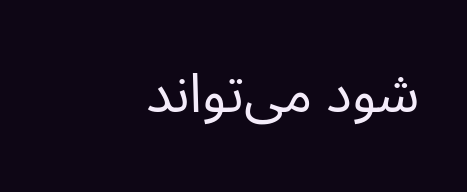شود می‌تواند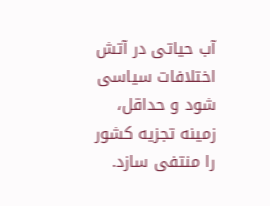آب حیاتی در آتش اختلافات سیاسی شود و حداقل، زمینه تجزیه کشور را منتفی سازد.